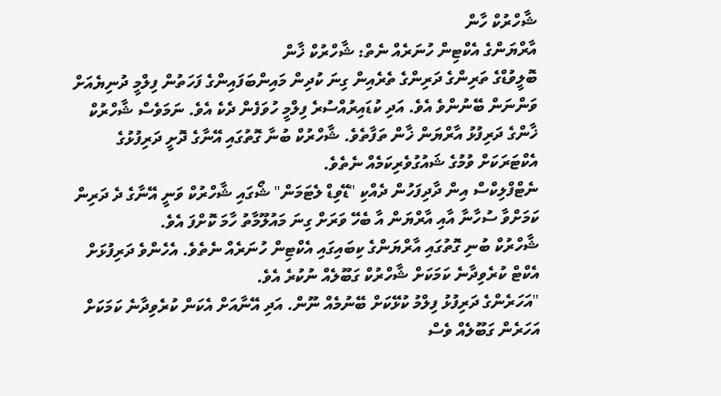ޝާހްރުކް ހާން
އާރްޔަންގެ އެކްޓިން ހުނަރެއް ނެތް: ޝާހްރުކް ޚާން
ބޮލީވުޑްގެ ތަރިންގެ ދަރިންގެ ތެރެއިން ގިނަ ކުދިން މައިންބަފައިންގެ ފަހަތުން ފިލްމީ ދުނިޔެއަށް ވަންނަން ބޭނުންވެ އެވެ. އަދި ކުޑައިރުއްސުރެ ފިލްމީ ހުވަފެން ދެކެ އެވެ. ނަމަވެސް ޝާހްރުކް ޚާންގެ ދަރިފުޅު އާރްޔަން ޚާން ތަފާތެވެ. ޝާހްރުކް ބުނާ ގޮތުގައި އޭނާގެ ދޮށީ ދަރިފުޅުގެ އެކްޓަރަކަށް ވުމުގެ ޝައުގުވެރިކަމެއް ނެތެވެ.
ނެޓްފްލިކްސް އިން ދާދިފަހުން ދެއްކި "ޑޭވިޑް ލެޓަމަން" ޝޯގައި ޝާހްރުކް ވަނީ އޭނާގެ ދެ ދަރިން ކަމަށްވާ ސުހާނާ އާއި އާރްޔަން އާ ބެހޭ ވަރަށް ގިނަ މައުލޫމާތު ހާމަ ކޮށްފަ އެވެ.
ޝާހްރުކް ބުނި ގޮތުގައި އާރްޔަންގެ ކިބައިގައި އެކްޓިން ހުނަރެއް ނެތެވެ. އެހެންވެ ދަރިފުޅަށް އެކްޓް ކުރެވިދާނެ ކަމަކަށް ޝާހްރުކް ގަބޫލެއް ނުކުރެ އެވެ.
"އަހަރެންގެ ދަރިފުޅު ފިލްމު ކުޅޭކަށް ބޭނުމެއް ނޫން. އަދި އޭނާއަށް އެކަން ކުރެވިދާނެ ކަމަކަށް އަހަރެން ގަބޫލެއް ވެސް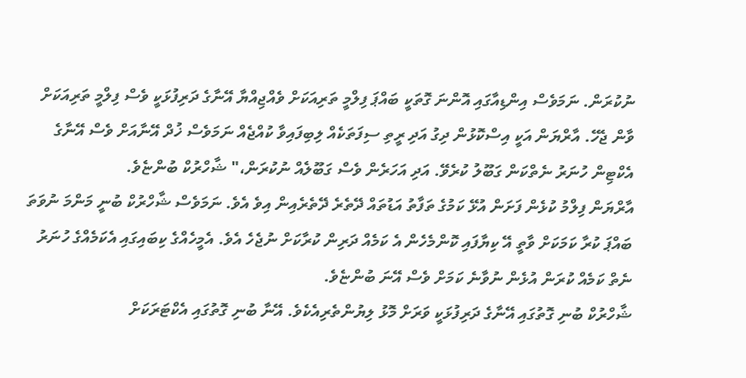ނުކުރަން. ނަމަވެސް އިންޑިއާގައި އޮންނަ ގޮތަކީ ބައްޕަ ފިލްމީ ތަރިއަކަށް ވެއްޖިއްޔާ އޭނާގެ ދަރިފުޅަކީ ވެސް ފިލްމީ ތަރިއަކަށް ވާން ޖެހޭ. އާރްޔަން އަކީ އިސްކޮޅުން ދިގު އަދި ރީތި ސިފަތަކެއް ލިބިފައިވާ ކުއްޖެއް ނަމަވެސް ޚުދް އޭނާއަށް ވެސް އޭނާގެ އެކްޓިން ހުނަރު ނެތްކަން ގަބޫލު ކުރެވޭ. އަދި އަހަރެން ވެސް ގަބޫލެއް ނުކުރަން،" ޝާހްރުކް ބުންޏެވެ.
އާރްޔަން ފިލްމު ކުޅެން ފަށަން އުޅޭ ކަމުގެ ތަފާތު އަޑުތައް ދޭތެރެ ދޭތެރެއިން އިވެ އެވެ. ނަމަވެސް ޝާހްރުކް ބުނީ މަންމަ ނުވަތަ ބައްޕަ ކުރާ ކަމަކަށް ވާތީ އޭ ކިޔާފައި ކޮންމެހެން އެ ކަމެއް ދަރިން ކުރާކަށް ނުޖެހެ އެވެ. އެމީހެއްގެ ކިބައިގައި އެކަމެއްގެ ހުނަރު ނެތް ކަމެއް ކުރަން އުޅެން ނުވާނެ ކަމަށް ވެސް އޭނަ ބުންޏެވެ.
ޝާހްރުކް ބުނި ގޮތުގައި އޭނާގެ ދަރިފުޅަކީ ވަރަށް މޮޅު ލިޔުންތެރިއެކެވެ. އޭނާ ބުނި ގޮތުގައި އެކްޓަރަކަށް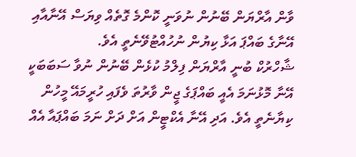ވާން އާރްޔަން ބޭނުން ނުވަނީ ކޮންމެ ގޮތެއް ވިޔަސް އޭނާއާއި އޭނާގެ ބައްޕަ އަޅާ ކިޔުން ނުހުއްޓުވޭނެތީ އެވެ.
ޝާހްރުކް ބުނީ އާރްޔަން ފިލްމު ކުޅެން ބޭނުން ނުވާ ސަބަބަކީ އޭނާ މޮޅުނަމަ އެއީ ބައްޕަގެ ޖީން ވާރުތަ ވެފައި ހުރީމައޭ މީހުން ކިޔާނެތީ އެވެ. އަދި އޭނާ އެކްޓީން އަށް ދަށް ނަމަ ބައްޕައާ އެއް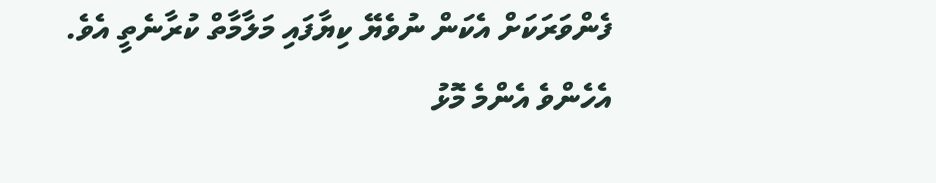ފެންވަރަކަށް އެކަން ނުވެޔޭ ކިޔާފައި މަލާމާތް ކުރާނެތީ އެވެ. އެހެންވެ އެންމެ މޮޅު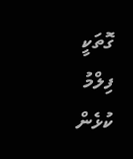ގޮތަކީ ފިލްމު ކުޅެން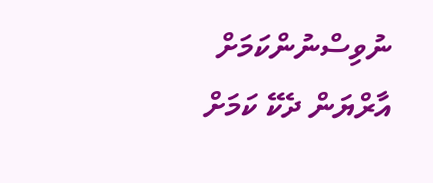ނުވިސްނުންކަމަށް އާރްޔަން ދެކޭ ކަމަށް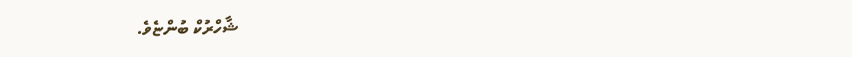ޝާހްރުކް ބުންޏެވެ.